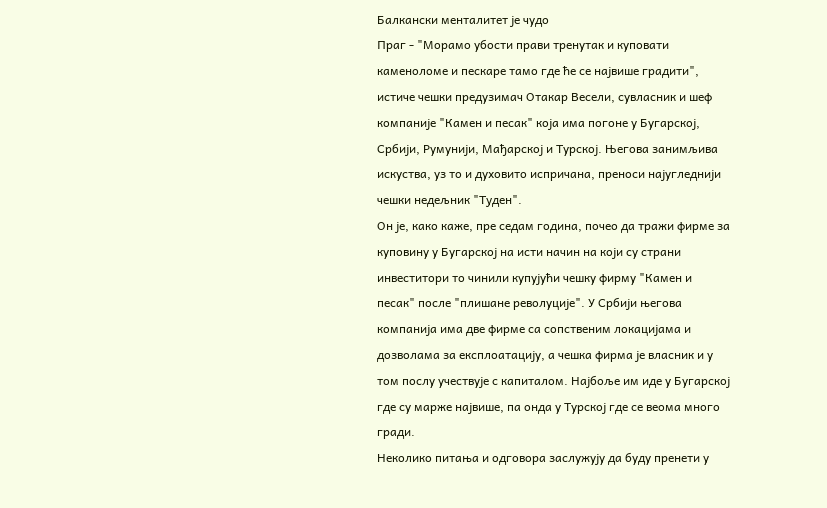Балкански менталитет је чудо
Праг - "Морамо убости прави тренутак и куповати каменоломе и пескаре тамо где ће се највише градити", истиче чешки предузимач Отакар Весели, сувласник и шеф компаније "Камен и песак" која има погоне у Бугарској, Србији, Румунији, Мађарској и Турској. Његова занимљива искуства, уз то и духовито испричана, преноси најугледнији чешки недељник "Тyден".
Он је, како каже, пре седам година, почео да тражи фирме за куповину у Бугарској на исти начин на који су страни инвеститори то чинили купујући чешку фирму "Камен и песак" после "плишане револуције". У Србији његова компанија има две фирме са сопственим локацијама и дозволама за експлоатацију, а чешка фирма је власник и у том послу учествује с капиталом. Најбоље им иде у Бугарској где су марже највише, па онда у Турској где се веома много гради.
Неколико питања и одговора заслужују да буду пренети у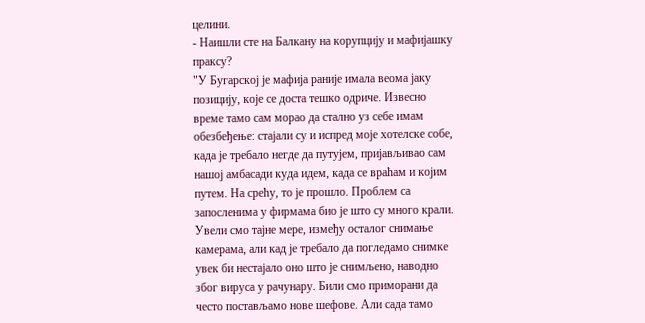целини.
- Наишли сте на Балкану на корупцију и мафијашку праксу?
"У Бугарској је мафија раније имала веома јаку позицију, које се доста тешко одриче. Извесно време тамо сам морао да стално уз себе имам обезбеђење: стајали су и испред моје хотелске собе, када је требало негде да путујем, пријављивао сам нашој амбасади куда идем, када се враћам и којим путем. На срећу, то је прошло. Проблем са запосленима у фирмама био је што су много крали. Увели смо тајне мере, између осталог снимање камерама, али кад је требало да погледамо снимке увек би нестајало оно што је снимљено, наводно због вируса у рачунару. Били смо приморани да често постављамо нове шефове. Али сада тамо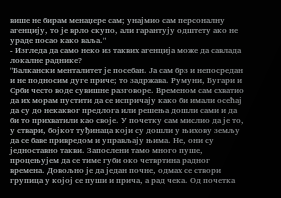више не бирам менаџере сам; унајмио сам персоналну агенцију, то је врло скупо, али гарантују одштету ако не ураде посао како ваља."
- Изгледа да само неко из таквих агенција може да савлада локалне раднике?
"Балкански менталитет је посебан. Ја сам брз и непосредан и не подносим дуге приче; то задржава. Румуни, Бугари и Срби често воде сувишне разговоре. Временом сам схватио да их морам пустити да се испричају како би имали осећај да су до некаквог предлога или решења дошли сами и да би то прихватили као своје. У почетку сам мислио да је то, у ствари, бојкот туђинаца који су дошли у њихову земљу да се баве привредом и управљају њима. Не, они су једноставно такви. Запослени тамо много пуше, процењујем да се тиме губи око четвртина радног времена. Довољно је да један почне, одмах се створи групица у којој се пуши и прича, а рад чека. Од почетка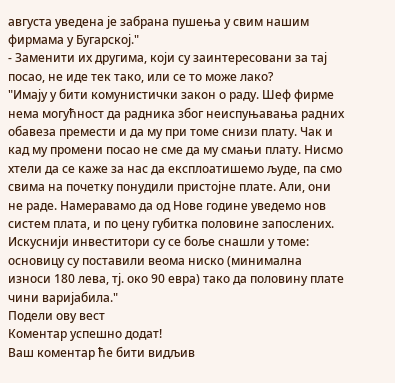августа уведена је забрана пушења у свим нашим фирмама у Бугарској."
- Заменити их другима, који су заинтересовани за тај посао, не иде тек тако, или се то може лако?
"Имају у бити комунистички закон о раду. Шеф фирме нема могућност да радника због неиспуњавања радних обавеза премести и да му при томе снизи плату. Чак и кад му промени посао не сме да му смањи плату. Нисмо хтели да се каже за нас да експлоатишемо људе, па смо свима на почетку понудили пристојне плате. Али, они не раде. Намеравамо да од Нове године уведемо нов систем плата, и по цену губитка половине запослених. Искуснији инвеститори су се боље снашли у томе: основицу су поставили веома ниско (минимална износи 180 лева, тј. око 90 евра) тако да половину плате чини варијабила."
Подели ову вест
Комeнтар успeшно додат!
Ваш комeнтар ћe бити видљив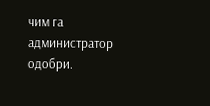чим га администратор одобри.